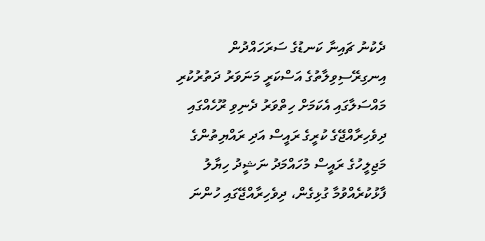ދެކުނު ޗައިނާ ކަނޑުގެ ސަރަހައްދުން އިނގިރޭސިވިލާތުގެ އަސްކަރީ މަނަވަރު ދަތުރުކުރި މައްސަލާގައި އެކަމަށް ހިތްވަރު ދެނިވި ރޫހެއްގައި ދިވެހިރާއްޖޭގެ ކުރީގެ ރައީސް އަދި ރައްޔިތުންގެ މަޖިލީހުގެ ރައީސް މުހައްމަދު ނަޝީދު ހިޔާލު ފާޅުކުރެއްވުމާ ގުޅިގެން، ދިވެހިރާއްޖޭގައި ހުންނަ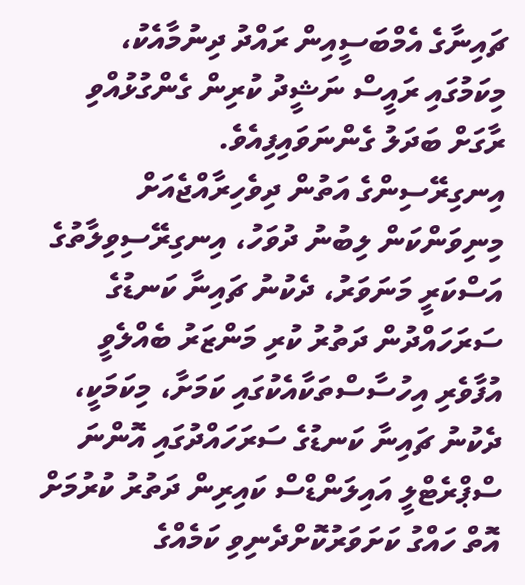ޗައިނާގެ އެމްބަސީއިން ރައްދު ދިނުމާއެކު، މިކަމުގައި ރައީސް ނަޝީދު ކުރިން ގެންގުޅުއްވި ރާގަށް ބަދަލު ގެންނަވައިފިއެވެ.
އިނގިރޭސިންގެ އަތުން ދިވެހިރާއްޖެއަށް މިނިވަންކަން ލިބުނު ދުވަހު، އިނގިރޭސިވިލާތުގެ އަސްކަރީ މަނަވަރު، ދެކުނު ޗައިނާ ކަނޑުގެ ސަރަހައްދުން ދަތުރު ކުރި މަންޒަރު ބެއްލެވީ އުފާވެރި އިހުސާސްތަކާއެކުގައި ކަމަށާ، މިކަމަކީ، ދެކުނު ޗައިނާ ކަނޑުގެ ސަރަހައްދުގައި އޮންނަ ސްޕްރެޓްލީ އައިލަންޑްސް ކައިރިން ދަތުރު ކުރުމަށް އޮތް ހައްގު ކަށަވަރުކޮށްދެނިވި ކަމެއްގެ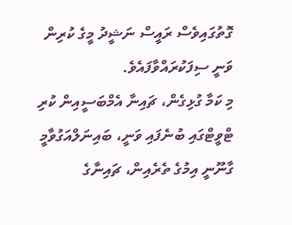ގޮތުގައިވެސް ރައީސް ނަޝީދު މީގެ ކުރިން ވަނީ ސިފަކުރައްވާފައެވެ.
މި ކަމާ ގުޅިގެން، ޗައިނާ އެމްބަސީއިން ކުރި ޓްވީޓްގައި ބުނެފައި ވަނީ، ބައިނަލްއަގުވާމީ ގާނޫނީ އިމުގެ ތެރެއިން، ޗައިނާގެ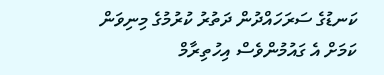ކަނޑުގެ ސަރަހައްދުން ދަތުރު ކުރުމުގެ މިނިވަން ކަމަށް އެ ގައުމުންވެސް އިހުތިރާމް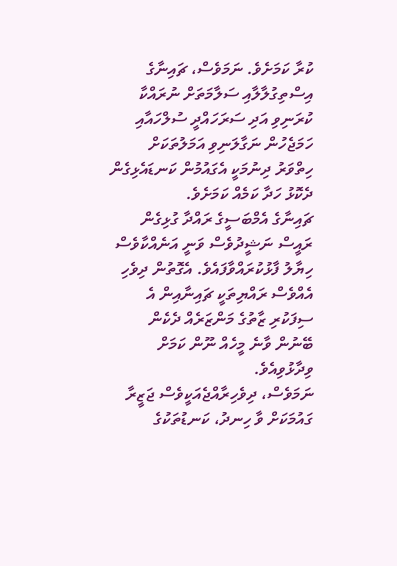ކުރާ ކަމަށެވެ. ނަމަވެސް، ޗައިނާގެ އިސްތިގުލާލާއި ސަލާމަތަށް ނުރައްކާ ކުރަނިވި އަދި ސަރަހައްދީ ސުލްހައާއި ހަމަޖެހުން ނަގާލަނިވި އަމަލުތަކަށް ހިތްވަރު ދިނުމަކީ އެގައުމުން ކަނޑައެޅިގެން ދެކޮޅު ހަދާ ކަމެއް ކަމަށެވެ.
ޗައިނާގެ އެމްބަސީގެ ރައްދާ ގުޅިގެން ރައީސް ނަޝީދުވެސް ވަނީ އަނެއްކާވެސް ހިޔާލު ފާޅުކުރައްވާފައެވެ. އެގޮތުން ދިވެހި އެއްވެސް ރައްޔިތަކީ ޗައިނާއިން އެ ސިފަކުރި ޒާތުގެ މަންޒަރެއް ދެކެން ބޭނުން ވާނެ މީހެއް ނޫން ކަމަށް ވިދާޅުވިއެވެ.
ނަމަވެސް، ދިވެހިރާއްޖެއަކީވެސް ޖަޒީރާ ގައުމަކަށް ވާ ހިނދު، ކަނޑުތަކުގެ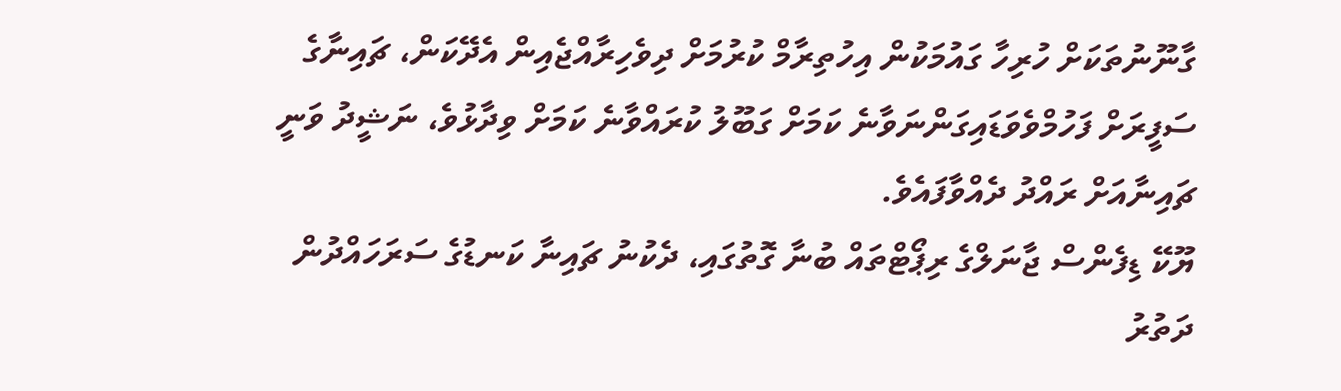ގާނޫނުތަކަށް ހުރިހާ ގައުމަކުން އިހުތިރާމް ކުރުމަށް ދިވެހިރާއްޖެއިން އެދޭކަން، ޗައިނާގެ ސަފީރަށް ފަހުމްވެވަޑައިގަންނަވާނެ ކަމަށް ގަބޫލު ކުރައްވާނެ ކަމަށް ވިދާޅުވެ، ނަޝީދު ވަނީ ޗައިނާއަށް ރައްދު ދެއްވާފައެވެ.
ޔޫކޭ ޑިފެންސް ޖާނަލްގެ ރިޕޯޓްތައް ބުނާ ގޮތުގައި، ދެކުނު ޗައިނާ ކަނޑުގެ ސަރަހައްދުން ދަތުރު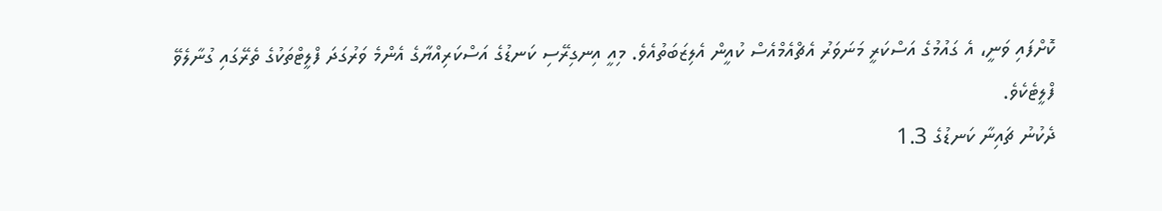ކޮށްފައި ވަނީ، އެ ގައުމުގެ އަސްކަރީ މަނަވަރު އެޗްއެމްއެސް ކުއީން އެލިޒަބަތުއެވެ. މިއީ އިނގިރޭސި ކަނޑުގެ އަސްކަރިއްޔާގެ އެންމެ ވަރުގަދަ ފްލީޓްތަކުގެ ތެރޭގައި ގުނާލެވޭ ފްލީޓެކެވެ.
ދެކުނު ޗައިނާ ކަނޑުގެ 1.3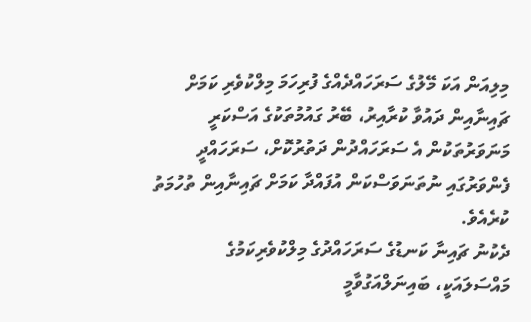މިލިއަން އަކަ މޭލުގެ ސަރަހައްދެއްގެ ފުރިހަމަ މިލްކުވެރި ކަމަށް ޗައިނާއިން ދައުވާ ކުރާއިރު، ބޭރު ގައުމުތަކުގެ އަސްކަރީ މަނަވަރުތަކުން އެ ސަރަހައްދުން ދަތުރުކޮށް، ސަރަހައްދީ ފެންވަރުގައި ނުތަނަވަސްކަން އުފައްދާ ކަމަށް ޗައިނާއިން ތުހުމަތު ކުރެއެވެ.
ދެކުނު ޗައިނާ ކަނޑުގެ ސަރަހައްދުގެ މިލްކުވެރިކަމުގެ މައްސަލައަކީ، ބައިނަލްއަގުވާމީ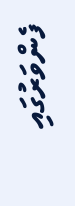ފެންވަރުގައި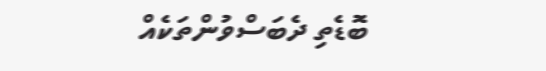ބޮޑެތި ދެބަސްވުންތަކެއް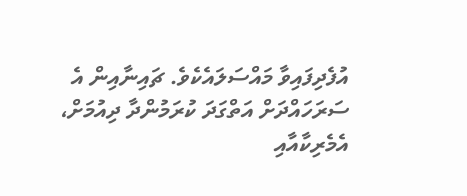އުފެދިފައިވާ މައްސަލައެކެވެ. ޗައިނާއިން އެ ސަރަހައްދަށް އަތްގަދަ ކުރަމުންދާ ދިއުމަށް، އެމެރިކާއާއި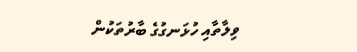ވިލާތާއި ހުޅަނގުގެ ބާރުތަކުން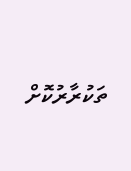ތަކުރާރުކޮށް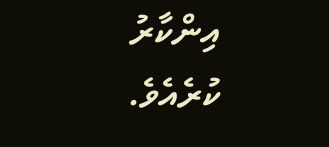އިންކާރު ކުރެއެވެ.